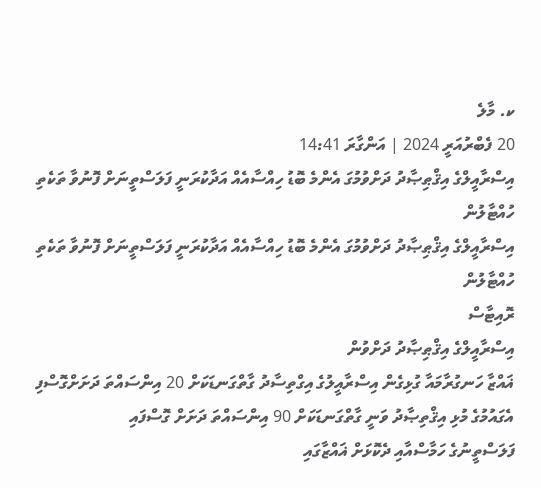ކ. މާލެ
20 ފެބްރުއަރީ 2024 | އަންގާރަ 14:41
އިސްރާއީލްގެ އިޤްޠިޞާދު ދަށްވުމުގަ އެންމެ ބޮޑު ހިއްސާއެއް އަދާކުރަނީ ފަލަސްތީނަށް ފޮނުވާ ތަކެތި ހުއްޓާލުން
އިސްރާއީލްގެ އިޤްޠިޞާދު ދަށްވުމުގަ އެންމެ ބޮޑު ހިއްސާއެއް އަދާކުރަނީ ފަލަސްތީނަށް ފޮނުވާ ތަކެތި ހުއްޓާލުން
ރޮއިޓާސް
އިސްރާއީލްގެ އިޤްޠިޞާދު ދަށްވުން
ޣައްޒާ ހަނގުރާމައާ ގުޅިގެން އިސްރާއީލުގެ އިގްތިސާދު ގާތްގަނޑަކަށް 20 އިންސައްތަ ދަށަށްގޮސްފި
އެގައުމުގެ މުޅި އިޤްތިޞާދު ވަނީ ގާތްގަނޑަކަށް 90 އިންސައްތަ ދަށަށް ގޮސްފައި
ފަލަސްތީނުގެ ހަމާސްއާއި ދެކޮޅަށް ޣައްޒާގައި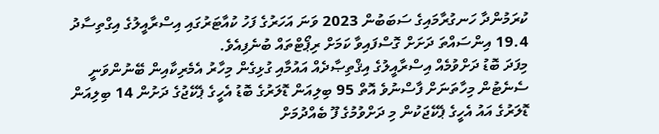ކުރަމުންދާ ހަނގުރާމައިގެ ސަބަބުން 2023 ވަނަ އަހަރުގެ ފަހު ކުއާޓަރުގައި އިސްރާއީލުގެ އިގްތިސާދު 19.4 އިންސައްތަ ދަށަށް ގޮސްފައިވާ ކަމަށް ރިޕޯޓްތައް ބުނެފިއެވެ.
މިފަދަ ބޮޑު ދަށްވުމެއް އިސްރާއީލުގެ އިޤްތިޞާދެއް އައުމާއި ގުޅިގެން މިހާރު އެމެރިކާއިން ބޭނުންވަނީ ސެނެޓުން މިހާތަނަށް ފާސްނުވެ އޮތް 95 ބިލިއަން ޑޮލަރުގެ ބޮޑު އެހީގެ ޕެކޭޖުގެ ދަށުން 14 ބިލިއަން ޑޮލަރުގެ އައު އެހީގެ ޕެކޭޖަކުން މި ދަށްވުމުގެ ފޫ ބެއްދުމަށް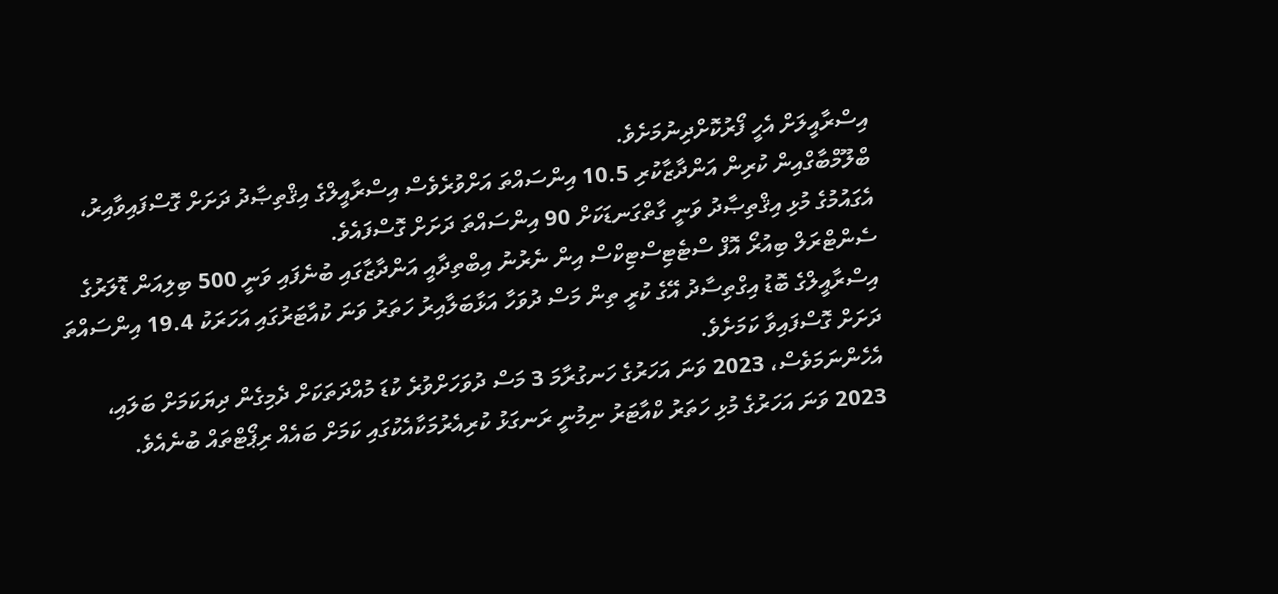އިސްރާއީލަށް އެހީ ފޯރުކޮށްދިނުމަށެވެ.
ބްލޫމްބާގްއިން ކުރިން އަންދާޒާކުރި 10.5 އިންސައްތަ އަށްވުރެވެސް އިސްރާއީލްގެ އިޤްތިޞާދު ދަށަށް ގޮސްފައިވާއިރު، އެގައުމުގެ މުޅި އިޤްތިޞާދު ވަނީ ގާތްގަނޑަކަށް 90 އިންސައްތަ ދަށަށް ގޮސްފައެވެ.
ސެންޓްރަލް ބިއުރޯ އޮފް ސްޓެޓިސްޓިކްސް އިން ނެރުނު އިބްތިދާއީ އަންދާޒާގައި ބުނެފައި ވަނީ 500 ބިލިއަން ޑޮލަރުގެ އިސްރާއީލްގެ ބޮޑު އިގްތިސާދު އޭގެ ކުރީ ތިން މަސް ދުވަހާ އަޅާބަލާއިރު ހަތަރު ވަނަ ކުއާޓަރުގައި އަހަރަކު 19.4 އިންސައްތަ ދަށަށް ގޮސްފައިވާ ކަމަށެވެ.
އެހެންނަމަވެސް، 2023 ވަނަ އަހަރުގެ ހަނގުރާމަ 3 މަސް ދުވަހަށްވުރެ ކުޑަ މުއްދަތަކަށް ދެމިގެން ދިޔަކަމަށް ބަލައި، 2023 ވަނަ އަހަރުގެ މުޅި ހަތަރު ކްއާޓަރު ނިމުނީ ރަނގަޅު ކުރިއެރުމަކާއެކުގައި ކަމަށް ބައެއް ރިޕޯޓްތައް ބުނެއެވެ.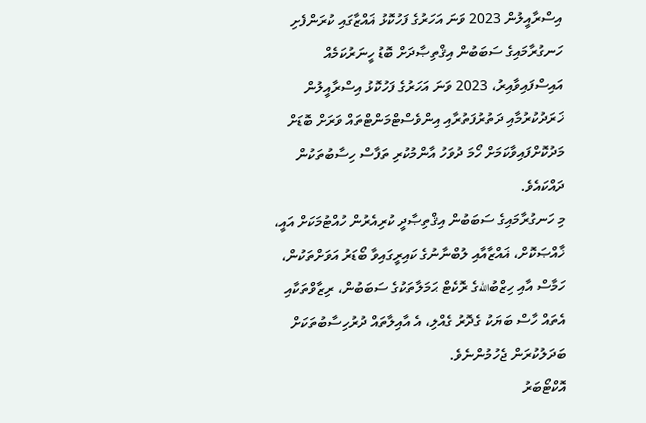އިސްރާއީލުން 2023 ވަނަ އަހަރުގެ ފަހުކޮޅު ޣައްޒާގައި ކުރަންފެށި ހަނގުރާމައިގެ ސަބަބުން އިޤްތިޞާދަށް ބޮޑު ހީނަރުކަމެއް އައިސްފައިވާއިރު، 2023 ވަނަ އަހަރުގެ ފަހުކޮޅު އިސްރާއީލުން ޚަރަދުކުރުމާއި ދަތުރުފަތުރާއި އިންވެސްޓްމަންޓްތައް ވަރަށް ބޮޑަށް މަދުކޮށްފައިވާކަމަށް ހޯމަ ދުވަހު އާންމުކުރި ތަފާސް ހިސާބުތަކުން ދައްކައެވެ.
މި ހަނގުރާމައިގެ ސަބަބުން އިޤްތިޞާދީ ކުރިއެރުން ހުއްޓުމަކަށް އައީ، ޚާއްޞަކޮށް، ޣައްޒާއާއި ލުބްނާނުގެ ކައިރީގައިވާ ބޯޑަރު އަވަށްތަކުން، ހަމާސް އާއި ހިޒްބުاللهގެ ރޮކެޓް ޙަމަލާތަކުގެ ސަބަބުން، ރިޒާވްތަކާއި އެތައް ހާސް ބަޔަކު ގެދޮރު ގެއްލި، އެ އާއިލާތައް ދުރުހިސާބުތަކަށް ބަދަލުކުރަން ޖެހުމުންނެވެ.
އޮކްޓޯބަރު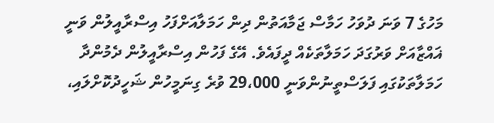މަހުގެ 7 ވަނަ ދުވަހު ހަމާސް ޖަމާއަތުން ދިން ހަމަލާއަށްފަހު އިސްރާއީލުން ވަނީ ޣައްޒާއަށް ވަރުގަދަ ހަމަލާތަކެއް ދީފައެވެ. އޭގެ ފަހުން އިސްރާއީލުން ދެމުންދާ ހަމަލާތަކުގައި ފަލަސްތީނުންވަނީ 29،000 ވުރެ ގިނަމީހުން ޝަހީދުކޮށްލައި،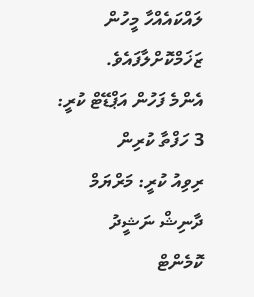ލައްކައެއްހާ މީހުން ޒަޚަމްކޮށްލާފައެވެ.
އެންމެ ފަހުން އަޕްޑޭޓް ކުރީ: 3 ހަފްތާ ކުރިން
ރިވިއު ކުރީ: މަރްޔަމް ދާނިޝް ނަޝީދު
ކޮމެންޓް